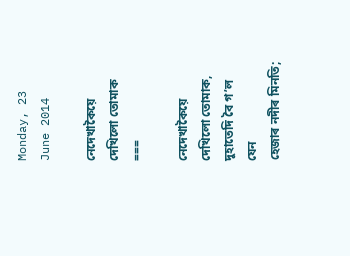Monday, 23 June 2014

নেদেখাকৈয়ে দেখিলো তোমাক
===

নেদেখাকৈয়ে দেখিলো তোমাক,
দুহাতেদি বৈ গ’ল যেন
হেজাৰ নদীৰ মিনতি;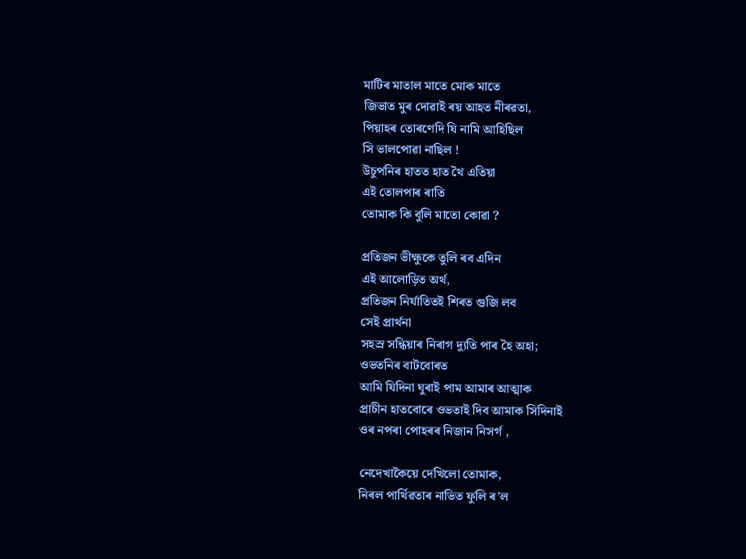মাটিৰ মাতাল মাতে মোক মাতে
জিভাত মুৰ দোৱাই ৰয় আহত নীৰৱতা,
পিয়াহৰ তোৰণেদি যি নামি আহিছিল
সি ভালপোৱা নাছিল !
উচুপনিৰ হাতত হাত থৈ এতিয়া
এই তোলপাৰ ৰাতি
তোমাক কি বুলি মাতো কোৱা ?

প্ৰতিজন ভীক্ষুকে তুলি ৰব এদিন
এই আলোড়িত অৰ্থ,
প্ৰতিজন নিৰ্যাতিত‍ই শিৰত গুজি লব
সেই প্ৰাৰ্থনা
সহস্ৰ সন্ধিয়াৰ নিৰাগ দ্যুতি পাৰ হৈ অহা;
ওভতনিৰ বাটবোৰত
আমি যিদিনা ঘুৰাই পাম আমাৰ আত্মাক
প্ৰাচীন হাতবোৰে ওভতাই দিব আমাক সিদিনাই
ওৰ নপৰা পোহৰৰ নিজান নিসৰ্গ ,

নেদেখাকৈয়ে দেখিলো তোমাক,
নিৰল পাৰ্থিৱতাৰ নাভিত ফুলি ৰ’ল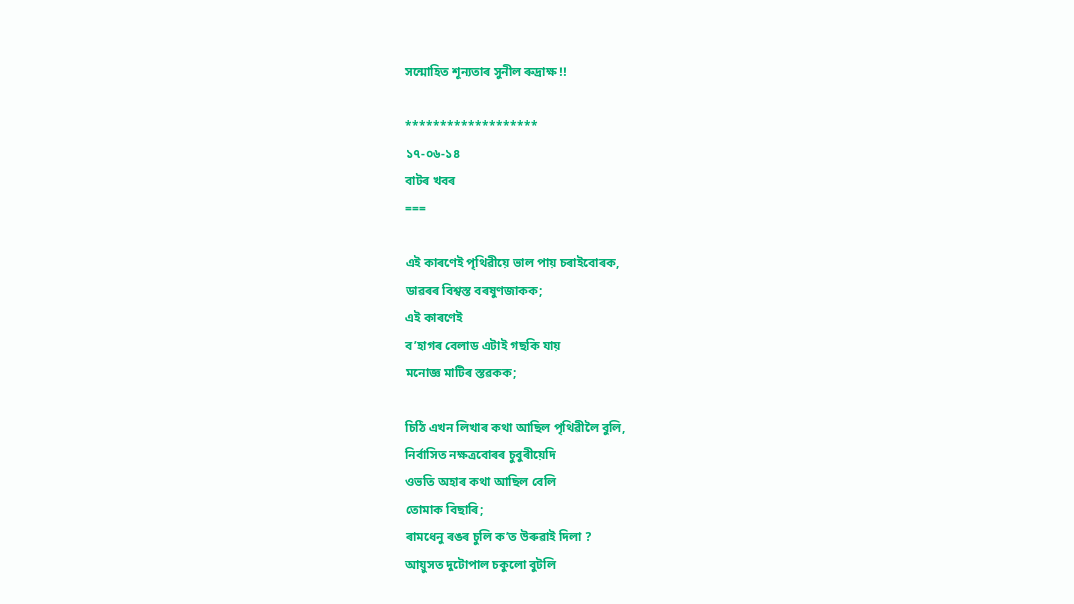সন্মোহিত শূন্যতাৰ সুনীল ৰুদ্ৰাক্ষ !!

*******************
১৭-০৬-১৪
বাটৰ খবৰ
===

এই কাৰণেই পৃথিৱীয়ে ভাল পায় চৰাইবোৰক,
ডাৱৰৰ বিশ্বস্ত বৰষুণজাকক;
এই কাৰণেই
ব’হাগৰ বেলাড এটাই গছকি যায়
মনোজ্ঞ মাটিৰ স্তৱকক;

চিঠি এখন লিখাৰ কথা আছিল পৃথিৱীলৈ বুলি,
নিৰ্বাসিত নক্ষত্ৰবোৰৰ চুবুৰীয়েদি
ওভতি অহাৰ কথা আছিল বেলি
তোমাক বিছাৰি;
ৰামধেনু ৰঙৰ চুলি ক’ত উৰুৱাই দিলা ?
আয়ুসত দুটোপাল চকুলো বুটলি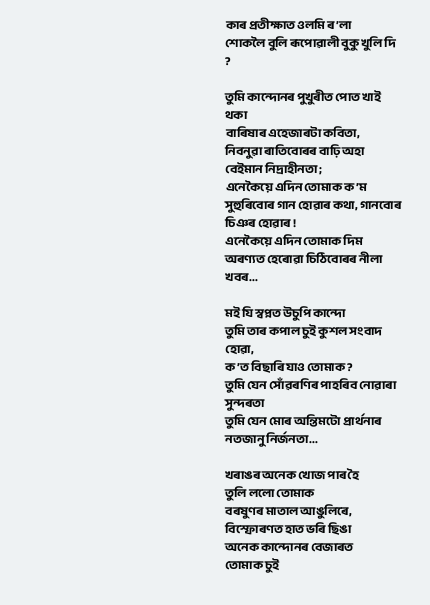কাৰ প্ৰতীক্ষাত ওলমি ৰ’লা
শোকলৈ বুলি ৰূপোৱালী বুকু খুলি দি ?

তুমি কান্দোনৰ পুখুৰীত পোত খাই থকা
বাৰিষাৰ এহেজাৰটা কবিতা,
নিবনুৱা ৰাতিবোৰৰ বাঢ়ি অহা বেইমান নিদ্ৰাহীনতা;
এনেকৈয়ে এদিন তোমাক ক’ম
সুহুৰিবোৰ গান হোৱাৰ কথা, গানবোৰ চিঞৰ হোৱাৰ !
এনেকৈয়ে এদিন তোমাক দিম
অৰণ্যত হেৰোৱা চিঠিবোৰৰ নীলা খবৰ...

ম‍ই যি স্বপ্নত উচুপি কান্দো
তুমি তাৰ কপাল চুই কুশল সংবাদ হোৱা,
ক’ত বিছাৰি যাও তোমাক ?
তুমি যেন সোঁৱৰণিৰ পাহৰিব নোৱাৰা সুন্দৰতা
তুমি যেন মোৰ অন্তিমটো প্ৰাৰ্থনাৰ নতজানু নিৰ্জনতা...

খৰাঙৰ অনেক খোজ পাৰ হৈ
তুলি ললো তোমাক
বৰষুণৰ মাতাল আঙুলিৰে,
বিস্ফোৰণত হাত ভৰি ছিঙা
অনেক কান্দোনৰ বেজাৰত
তোমাক চুই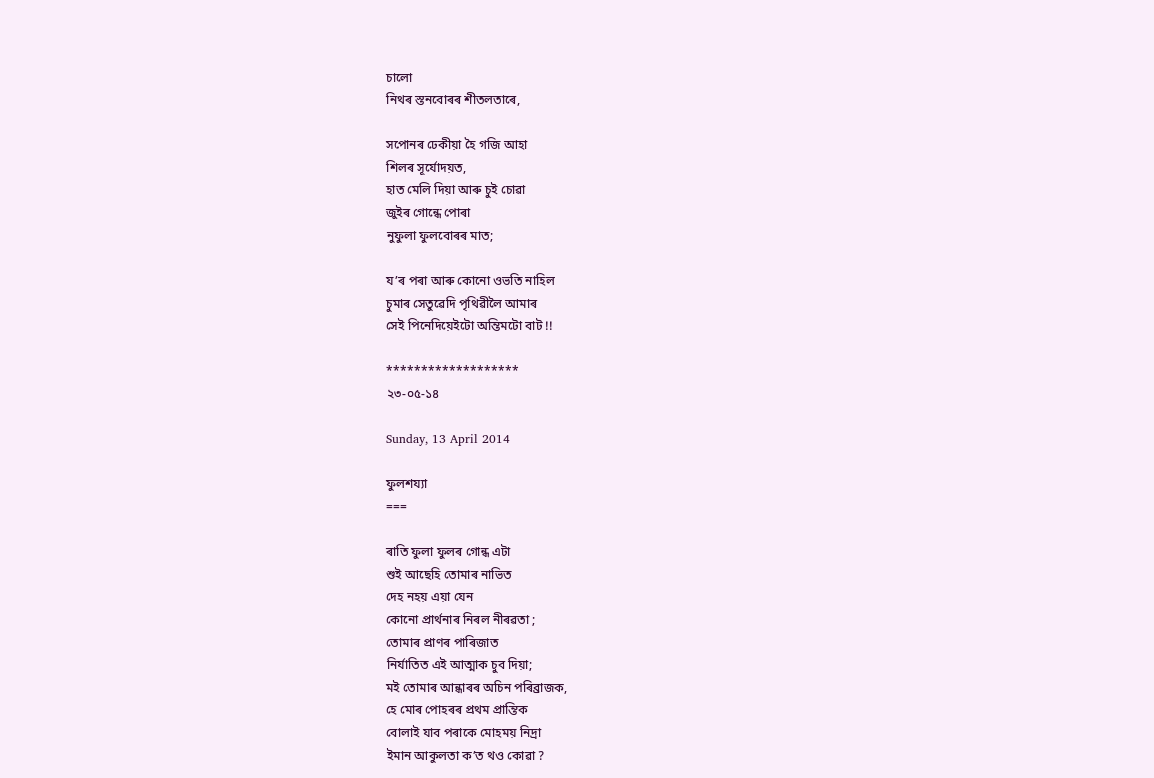চালো
নিথৰ স্তনবোৰৰ শীতলতাৰে,

সপোনৰ ঢেকীয়া হৈ গজি আহা
শিলৰ সূৰ্যোদয়ত,
হাত মেলি দিয়া আৰু চুই চোৱা
জুইৰ গোন্ধে পোৰা
নুফুলা ফুলবোৰৰ মাত;

য’ৰ পৰা আৰু কোনো ওভতি নাহিল
চুমাৰ সেতুৱেদি পৃথিৱীলৈ আমাৰ
সেই পিনেদিয়েইটো অন্তিমটো বাট !!

*******************
২৩-০৫-১৪

Sunday, 13 April 2014

ফুলশয্যা
===

ৰাতি ফুলা ফুলৰ গোন্ধ এটা
শুই আছেহি তোমাৰ নাভিত
দেহ নহয় এয়া যেন
কোনো প্ৰাৰ্থনাৰ নিৰল নীৰৱতা ;
তোমাৰ প্ৰাণৰ পাৰিজাত
নিৰ্যাতিত এই আত্মাক চুব দিয়া;
ম‍ই তোমাৰ আন্ধাৰৰ অচিন পৰিব্ৰাজক,
হে মোৰ পোহৰৰ প্ৰথম প্ৰান্তিক
বোলাই যাব পৰাকে মোহময় নিদ্ৰা
ইমান আকুলতা ক’ত থও কোৱা ?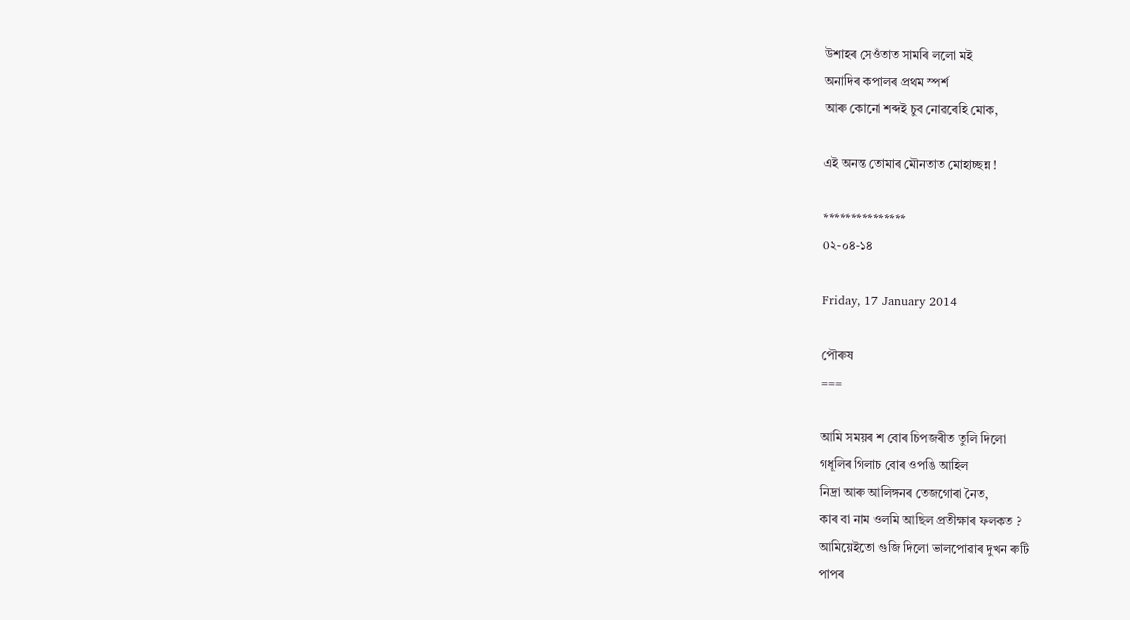উশাহৰ সেওঁতাত সামৰি ললো ম‍ই
অনাদিৰ কপালৰ প্ৰথম স্পৰ্শ
আৰু কোনো শব্দ‍ই চুব নোৱৰেহি মোক,

এই অনন্ত তোমাৰ মৌনতাত মোহাচ্ছন্ন !

***************
0২-০৪-১৪

Friday, 17 January 2014

পৌৰুষ
===

আমি সময়ৰ শ বোৰ চিপজৰীত তুলি দিলো
গধূলিৰ গিলাচ বোৰ ওপঙি আহিল
নিদ্ৰা আৰু আলিঙ্গনৰ তেজগোৰা নৈত,
কাৰ বা নাম ওলমি আছিল প্ৰতীক্ষাৰ ফলকত ?
আমিয়েইতো গুজি দিলো ভালপোৱাৰ দুখন ৰুটি
পাপৰ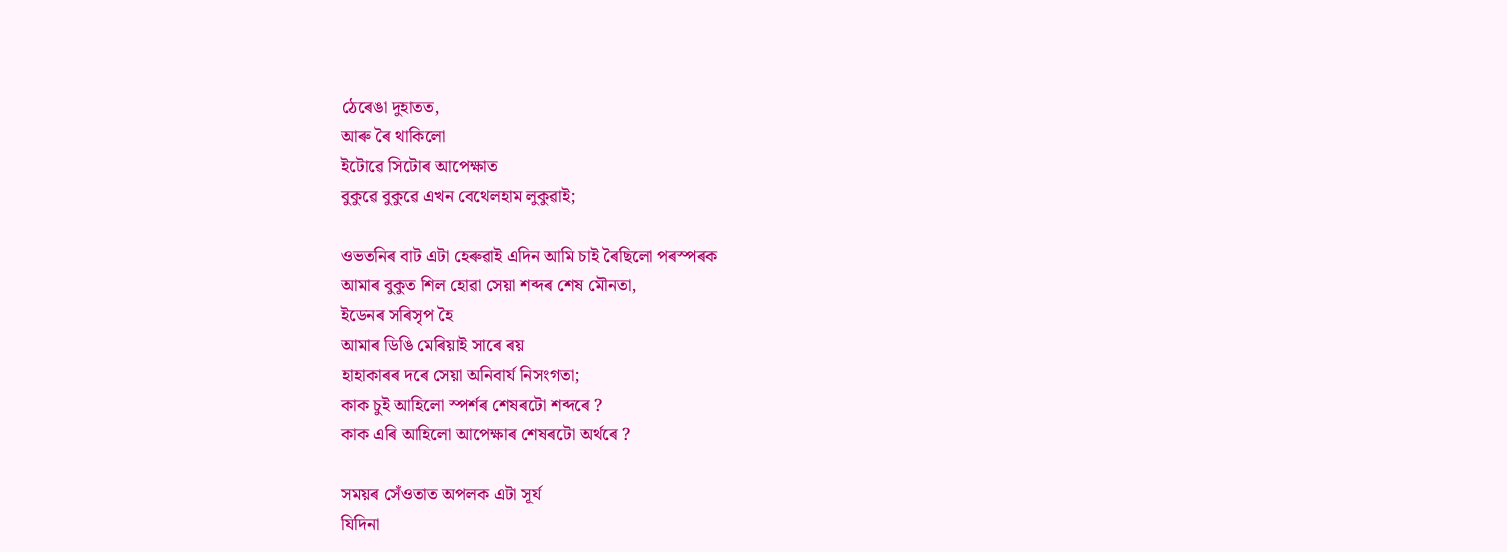ঠেৰেঙা দুহাতত,
আৰু ৰৈ থাকিলো
ইটোৱে সিটোৰ আপেক্ষাত
বুকুৱে বুকুৱে এখন বেথেলহাম লুকুৱাই;

ওভতনিৰ বাট এটা হেৰুৱাই এদিন আমি চাই ৰৈছিলো পৰস্পৰক
আমাৰ বুকুত শিল হোৱা সেয়া শব্দৰ শেষ মৌনতা,
ইডেনৰ সৰিসৃপ হৈ
আমাৰ ডিঙি মেৰিয়াই সাৰে ৰয়
হাহাকাৰৰ দৰে সেয়া অনিবাৰ্য নিসংগতা;
কাক চুই আহিলো স্পৰ্শৰ শেষৰটো শব্দৰে ?
কাক এৰি আহিলো আপেক্ষাৰ শেষৰটো অৰ্থৰে ?

সময়ৰ সেঁওতাত অপলক এটা সূৰ্য
যিদিনা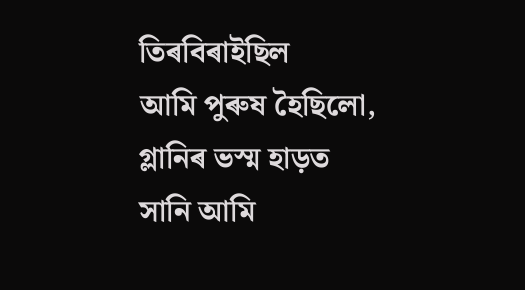তিৰবিৰাইছিল
আমি পুৰুষ হৈছিলো,
গ্লানিৰ ভস্ম হাড়ত সানি আমি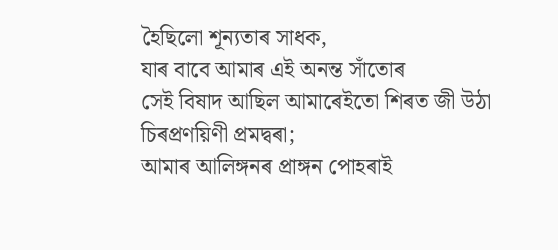হৈছিলো শূন্যতাৰ সাধক,
যাৰ বাবে আমাৰ এই অনন্ত সাঁতোৰ
সেই বিষাদ আছিল আমাৰেইতো শিৰত জী উঠা
চিৰপ্ৰণয়িণী প্ৰমদ্বৰা;
আমাৰ আলিঙ্গনৰ প্ৰাঙ্গন পোহৰাই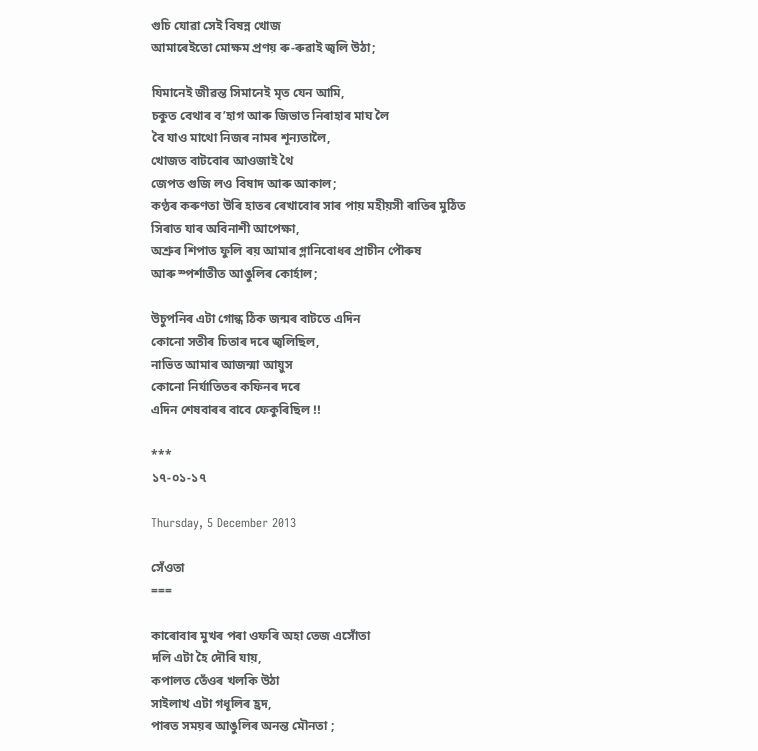গুচি যোৱা সেই বিষন্ন খোজ
আমাৰেইতো মোক্ষম প্ৰণয় ৰু-ৰুৱাই জ্বলি উঠা;

যিমানেই জীৱন্ত সিমানেই মৃত যেন আমি,
চকুত বেথাৰ ব’হাগ আৰু জিভাত নিৰাহাৰ মাঘ লৈ
বৈ যাও মাথো নিজৰ নামৰ শূন্যতালৈ,
খোজত বাটবোৰ আওজাই থৈ
জেপত গুজি লও বিষাদ আৰু আকাল;
কণ্ঠৰ কৰুণতা উৰি হাতৰ ৰেখাবোৰ সাৰ পায় মহীয়সী ৰাতিৰ মুঠিত
সিৰাত যাৰ অবিনাশী আপেক্ষা,
অশ্ৰুৰ শিপাত ফুলি ৰয় আমাৰ গ্লানিবোধৰ প্ৰাচীন পৌৰুষ
আৰু স্পৰ্শাতীত আঙুলিৰ কোৰ্হাল;

উচুপনিৰ এটা গোন্ধ ঠিক জন্মৰ বাটতে এদিন
কোনো সতীৰ চিতাৰ দৰে জ্বলিছিল,
নাভিত আমাৰ আজন্মা আয়ুস
কোনো নিৰ্যাতিতৰ কফিনৰ দৰে
এদিন শেষবাৰৰ বাবে ফেকুৰিছিল !!

***
১৭-০১-১৭

Thursday, 5 December 2013

সেঁওতা
===

কাৰোবাৰ মুখৰ পৰা ওফৰি অহা তেজ এসোঁতা
দলি এটা হৈ দৌৰি যায়,
কপালত তেঁওৰ খলকি উঠা
সাইলাখ এটা গধূলিৰ হ্ৰদ,
পাৰত সময়ৰ আঙুলিৰ অনন্ত মৌনতা ;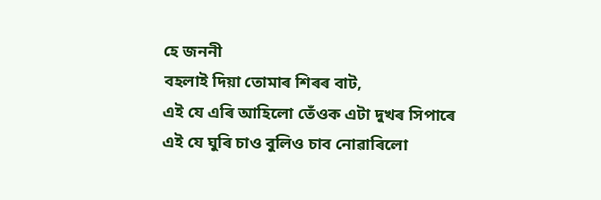হে জননী
বহলাই দিয়া তোমাৰ শিৰৰ বাট,
এই যে এৰি আহিলো তেঁওক এটা দুখৰ সিপাৰে
এই যে ঘুৰি চাও বুলিও চাব নোৱাৰিলো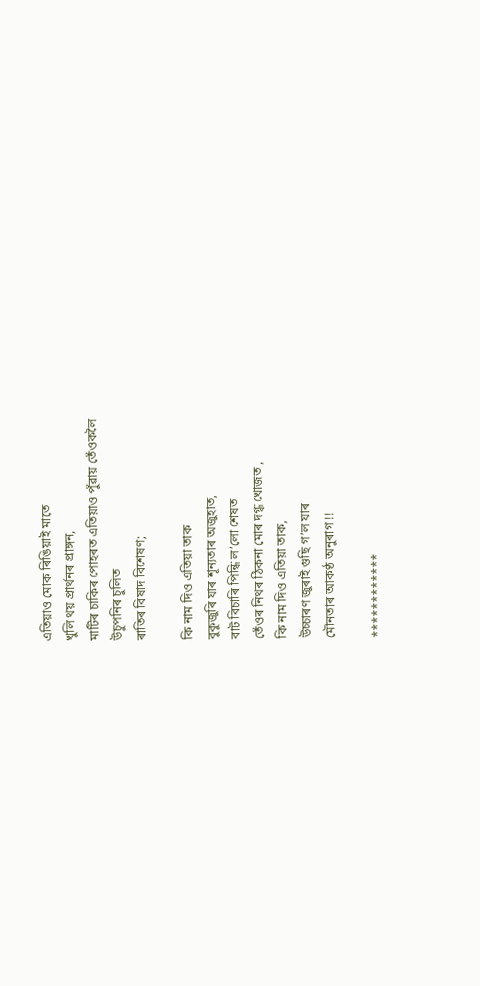এতিয়াও মোক ৰিঙিয়াই মাতে
খুলি থয় প্ৰাৰ্থনৰ প্ৰাঙ্গন,
মাটিৰ চাকিৰ পোহৰত এতিয়াও পুঁৱায় তেঁওকলৈ
উচুপনিৰ চুলিত
ৰাতিৰ বিষাদ বিশেষণ;

কি নাম দিও এতিয়া তাক
বুকুজুৰি যাৰ শূন্যতাৰ অজুহাত,
বাট বিচাৰি পিন্ধি ল’লো শেষত
তেঁওৰ নিথৰ ঠিকনা মোৰ দগ্ধ খোজত ,
কি নাম দিও এতিয়া তাক,
উচ্চাৰণ জুৰাই গুছি গ’ল যাৰ
মৌনতাৰ আকণ্ঠ অনুৰাগ !!

************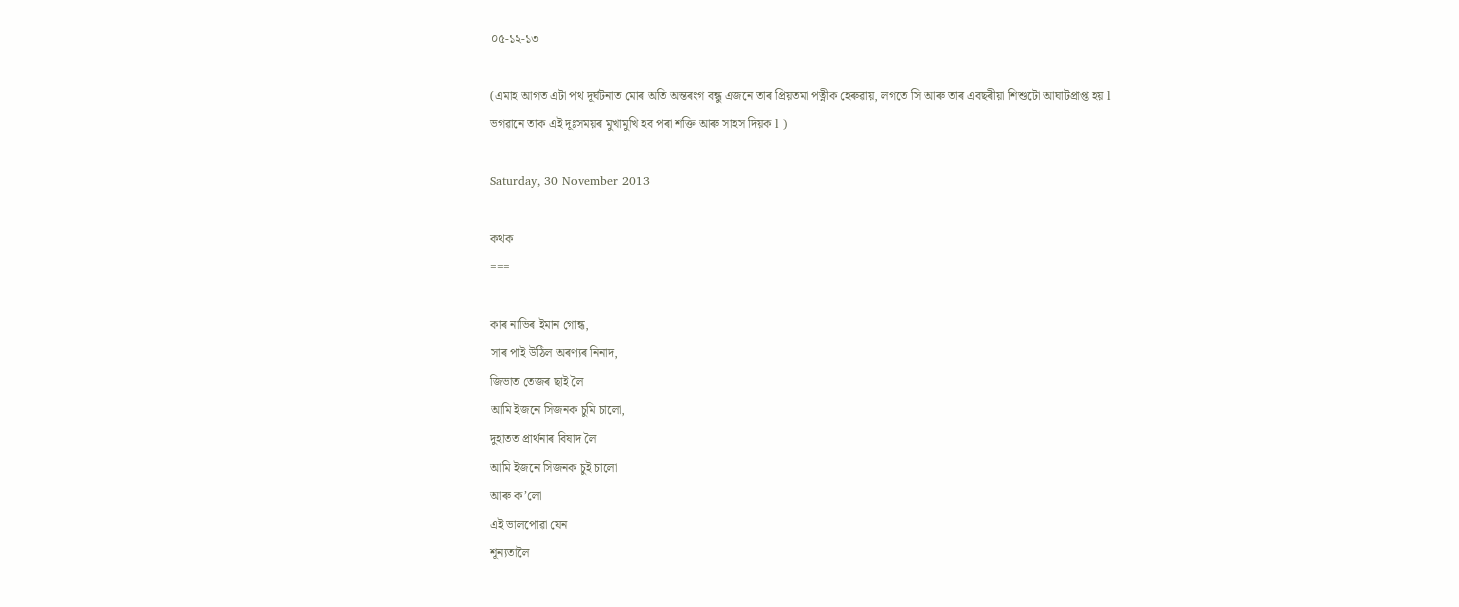০৫-১২-১৩

(এমাহ আগত এটা পথ দূৰ্ঘটনাত মোৰ অতি অন্তৰংগ বন্ধু এজনে তাৰ প্ৰিয়তমা পত্নীক হেৰুৱায়, লগতে সি আৰু তাৰ এবছৰীয়া শিশুটো আঘাটপ্ৰাপ্ত হয় l
ভগৱানে তাক এই দূঃসময়ৰ মুখামুখি হব পৰা শক্তি আৰু সাহস দিয়ক l )

Saturday, 30 November 2013

কথক
===

কাৰ নাভিৰ ইমান গোন্ধ,
সাৰ পাই উঠিল অৰণ্যৰ নিনাদ,
জিভাত তেজৰ ছাই লৈ
আমি ইজনে সিজনক চুমি চালো,
দুহাতত প্ৰাৰ্থনাৰ বিষাদ লৈ
আমি ইজনে সিজনক চুই চালো
আৰু ক’লো
এই ভালপোৱা যেন
শূন্যতালৈ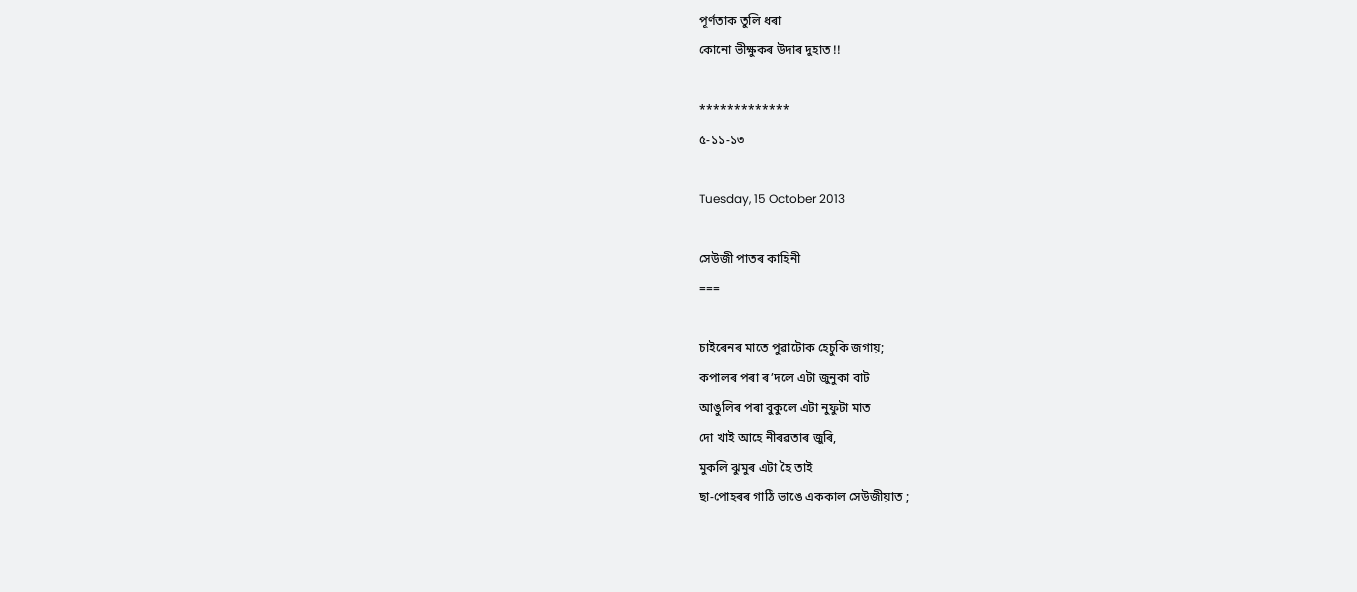পূৰ্ণতাক তুলি ধৰা
কোনো ভীক্ষুকৰ উদাৰ দুহাত !!

*************
৫-১১-১৩

Tuesday, 15 October 2013

সেউজী পাতৰ কাহিনী
===

চাইৰেনৰ মাতে পুৱাটোক হেচুকি জগায়;
কপালৰ পৰা ৰ’দলে এটা জুনুকা বাট
আঙুলিৰ পৰা বুকুলে এটা নুফুটা মাত
দো খাই আহে নীৰৱতাৰ জুৰি,
মুকলি ঝুমুৰ এটা হৈ তাই
ছা-পোহৰৰ গাঠি ভাঙে এককাল সেউজীয়াত ;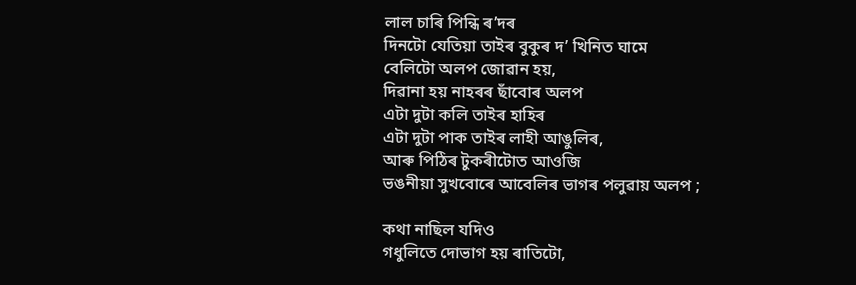লাল চাৰি পিন্ধি ৰ’দৰ
দিনটো যেতিয়া তাইৰ বুকুৰ দ’ খিনিত ঘামে
বেলিটো অলপ জোৱান হয়,
দিৱানা হয় নাহৰৰ ছাঁবোৰ অলপ
এটা দুটা কলি তাইৰ হাহিৰ
এটা দুটা পাক তাইৰ লাহী আঙুলিৰ,
আৰু পিঠিৰ টুকৰীটোত আওজি
ভঙনীয়া সুখবোৰে আবেলিৰ ভাগৰ পলুৱায় অলপ ;

কথা নাছিল যদিও
গধুলিতে দোভাগ হয় ৰাতিটো,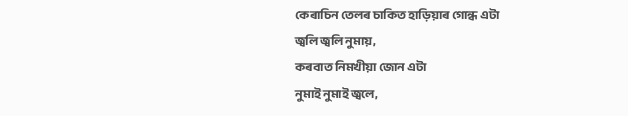কেৰাচিন তেলৰ চাকিত হাড়িয়াৰ গোন্ধ এটা
জ্বলি জ্বলি নুমায়,
কৰবাত নিমখীয়া জোন এটা
নুমাই নুমাই জ্বলে,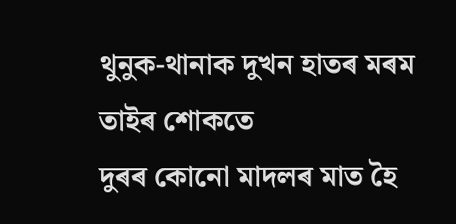থুনুক-থানাক দুখন হাতৰ মৰম
তাইৰ শোকতে
দুৰৰ কোনো মাদলৰ মাত হৈ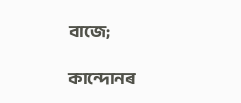বাজে;

কান্দোনৰ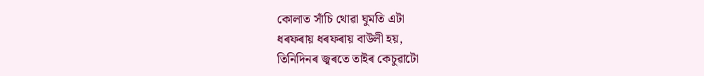কোলাত সাঁচি থোৱা ঘুমতি এটা
ধৰফৰায় ধৰফৰায় বাউলী হয়,
তিনিদিনৰ জ্বৰতে তাইৰ কেচুৱাটো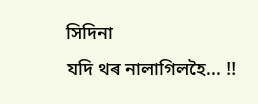সিদিনা
যদি থৰ নালাগিলহৈ... !!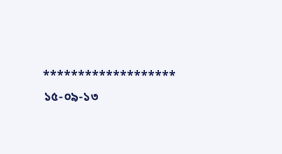*******************
১৫-০৯-১৩